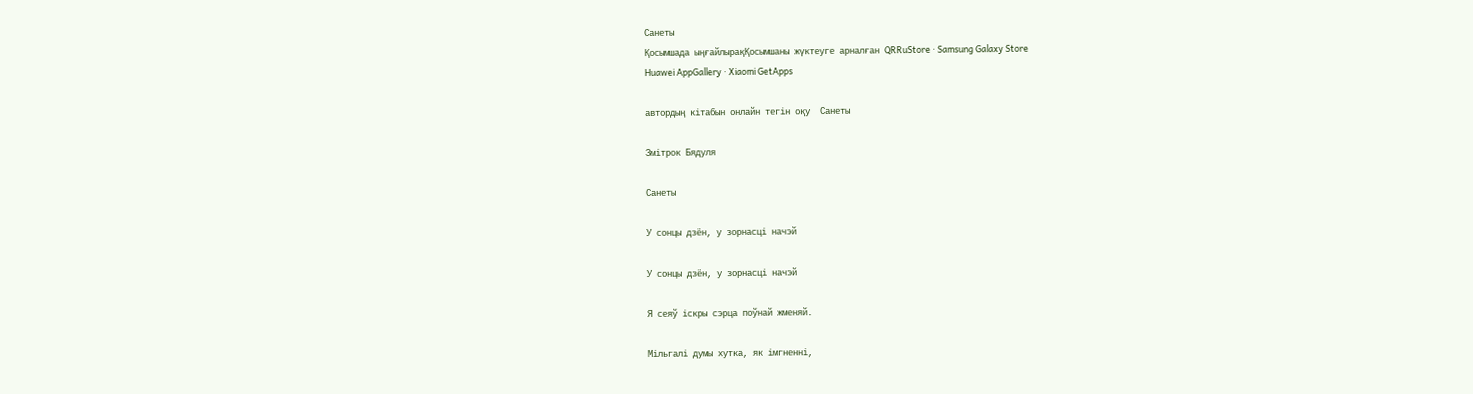Санеты
Қосымшада ыңғайлырақҚосымшаны жүктеуге арналған QRRuStore · Samsung Galaxy Store
Huawei AppGallery · Xiaomi GetApps

автордың кітабын онлайн тегін оқу  Санеты

Змітрок Бядуля

Санеты

У сонцы дзён, у зорнасці начэй

У сонцы дзён, у зорнасці начэй

Я сеяў іскры сэрца поўнай жменяй.

Мільгалі думы хутка, як імгненні,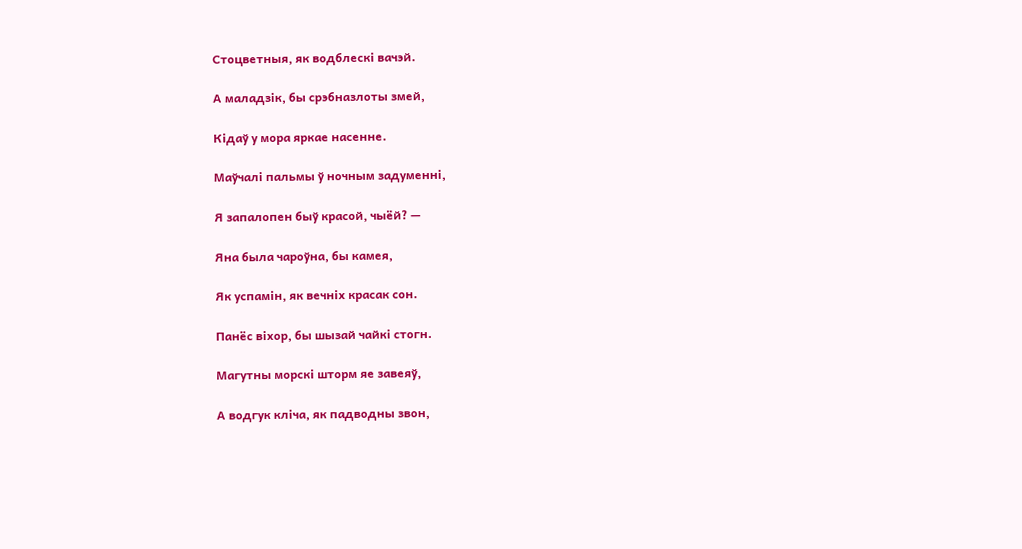Стоцветныя, як водблескі вачэй.

А маладзік, бы срэбназлоты змей,

Кідаў у мора яркае насенне.

Маўчалі пальмы ў ночным задуменні,

Я запалопен быў красой, чыёй? —

Яна была чароўна, бы камея,

Як успамін, як вечніх красак сон.

Панёс віхор, бы шызай чайкі стогн.

Магутны морскі шторм яе завеяў,

А водгук кліча, як падводны звон,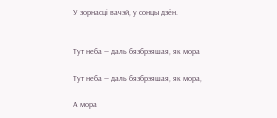У зорнасці вачэй, у сонцы дзён.


Тут неба — даль бязбрэяшая, як мора

Тут неба — даль бязбрэяшая, як мора,

А мора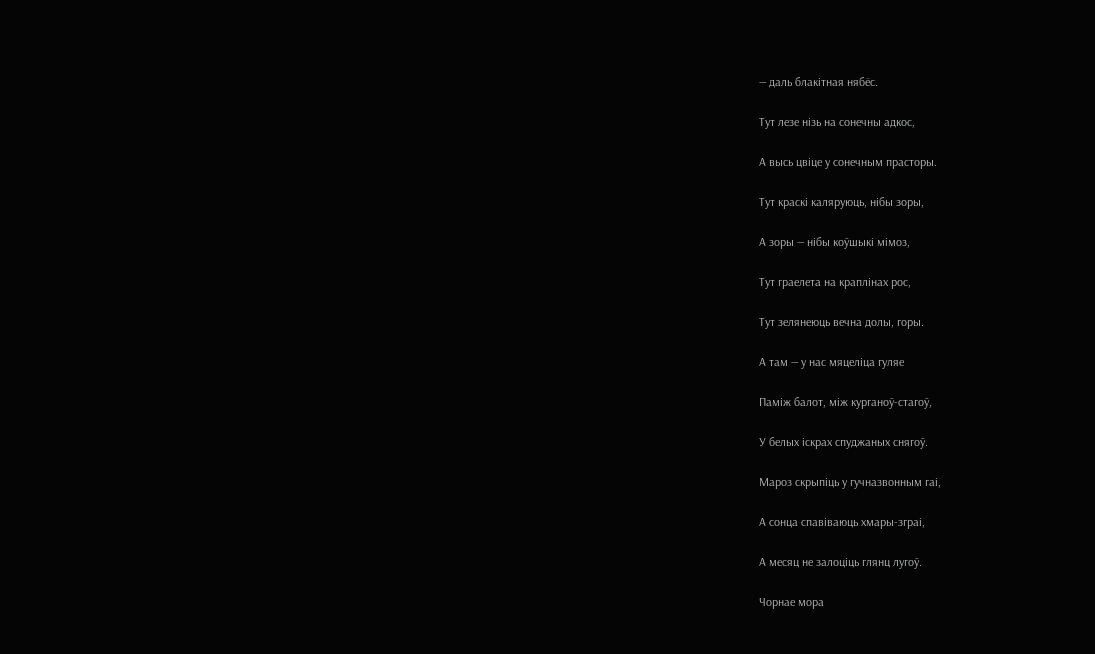— даль блакітная нябёс.

Тут лезе нізь на сонечны адкос,

А высь цвіце у сонечным прасторы.

Тут краскі каляруюць, нібы зоры,

А зоры — нібы коўшыкі мімоз,

Тут граелета на краплінах рос,

Тут зелянеюць вечна долы, горы.

А там — у нас мяцеліца гуляе

Паміж балот, між курганоў-стагоў,

У белых іскрах спуджаных снягоў.

Мароз скрыпіць у гучназвонным гаі,

А сонца спавіваюць хмары-зграі,

А месяц не залоціць глянц лугоў.

Чорнае мора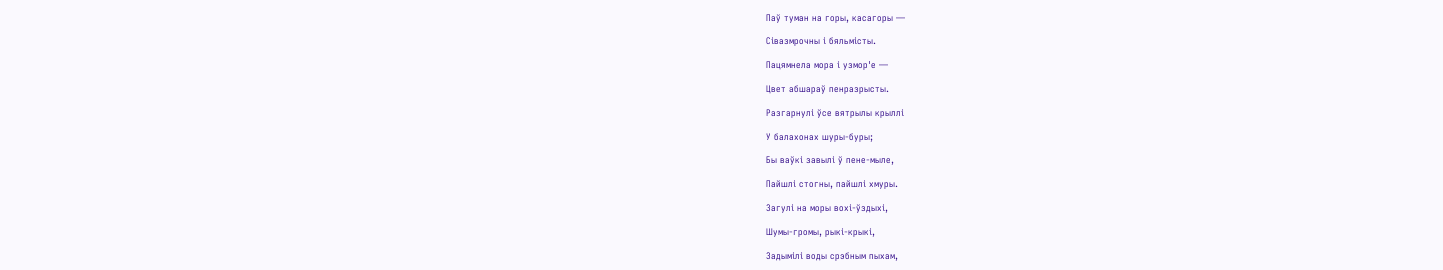Паў туман на горы, касагоры —

Сівазмрочны і бяльмісты.

Пацямнела мора і узмор'е —

Цвет абшараў пенразрысты.

Разгарнулі ўсе вятрылы крыллі

У балахонах шуры-буры;

Бы ваўкі завылі ў пене-мыле,

Пайшлі стогны, пайшлі хмуры.

Загулі на моры вохі-ўздыхі,

Шумы-громы, рыкі-крыкі,

Задымілі воды срэбным пыхам,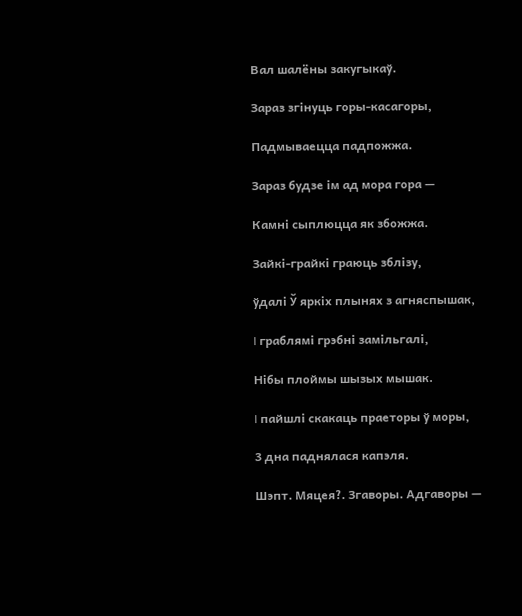Вал шалёны закугыкаў.

Зараз згінуць горы-касагоры,

Падмываецца падпожжа.

Зараз будзе ім ад мора гора —

Камні сыплюцца як збожжа.

Зайкі-грайкі граюць зблізу,

ўдалі Ў яркіх плынях з агняспышак,

I граблямі грэбні замільгалі,

Нібы плоймы шызых мышак.

I пайшлі скакаць праеторы ў моры,

3 дна паднялася капэля.

Шэпт. Мяцея?. Згаворы. Адгаворы —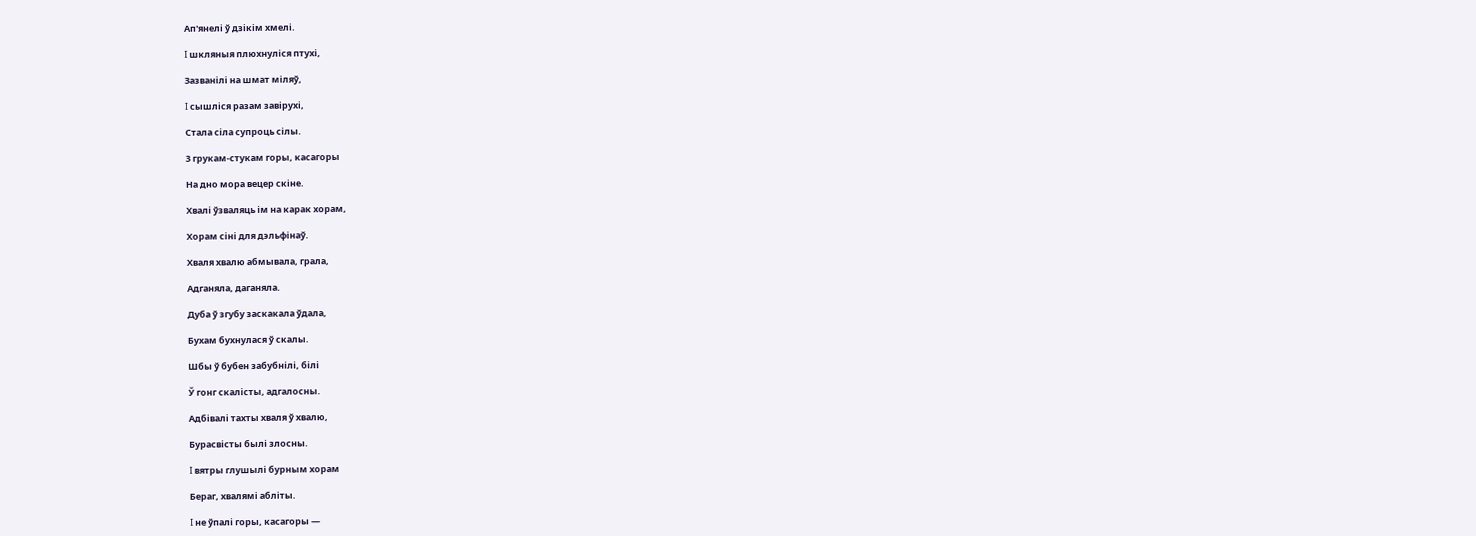Ап'янелі ў дзікім хмелі.

I шкляныя плюхнуліся птухі,

Зазванілі на шмат міляў,

I сышліся разам завірухі,

Стала сіла супроць сілы.

3 грукам-стукам горы, касагоры

На дно мора вецер скіне.

Хвалі ўзваляць ім на карак хорам,

Хорам сіні для дэльфінаў.

Хваля хвалю абмывала, грала,

Адганяла, даганяла.

Дуба ў згубу заскакала ўдала,

Бухам бухнулася ў скалы.

Шбы ў бубен забубнілі, білі

Ў гонг скалісты, адгалосны.

Адбівалі тахты хваля ў хвалю,

Бурасвісты былі злосны.

I вятры глушылі бурным хорам

Бераг, хвалямі абліты.

I не ўпалі горы, касагоры —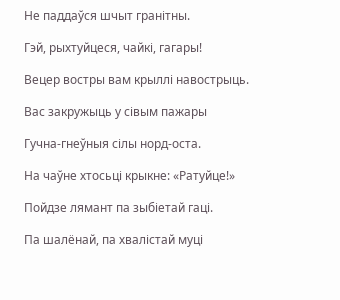Не паддаўся шчыт гранітны.

Гэй, рыхтуйцеся, чайкі, гагары!

Вецер востры вам крыллі навострыць.

Вас закружыць у сівым пажары

Гучна-гнеўныя сілы норд-оста.

На чаўне хтосьці крыкне: «Ратуйце!»

Пойдзе лямант па зыбіетай гаці.

Па шалёнай, па хвалістай муці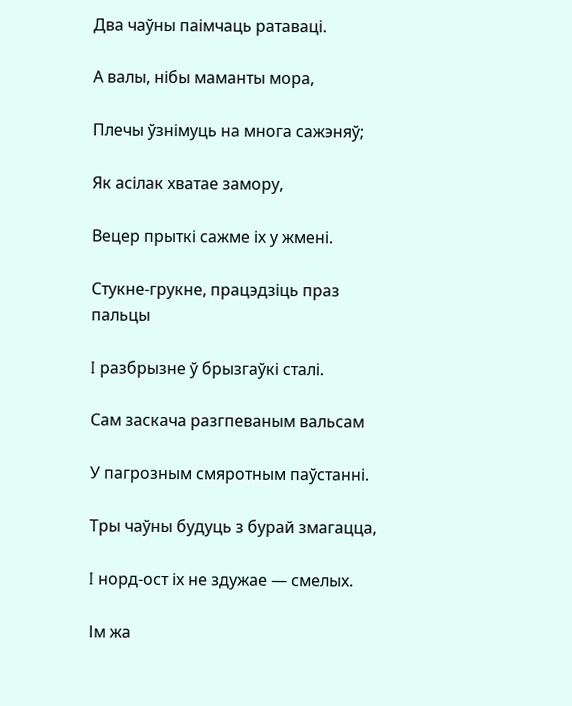Два чаўны паімчаць ратаваці.

А валы, нібы маманты мора,

Плечы ўзнімуць на многа сажэняў;

Як асілак хватае замору,

Вецер прыткі сажме іх у жмені.

Стукне-грукне, працэдзіць праз пальцы

I разбрызне ў брызгаўкі сталі.

Сам заскача разгпеваным вальсам

У пагрозным смяротным паўстанні.

Тры чаўны будуць з бурай змагацца,

I норд-ост іх не здужае — смелых.

Ім жа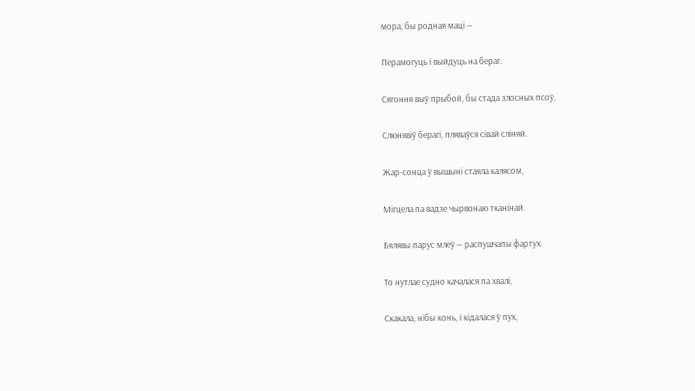мора, бы родная маці —

Перамогуць і выйдуць на бераг.

Сягоння выў прыбой, бы стада злосных псоў,

Слюнявіў берагі, пляваўся сівай сліняй.

Жар-сонца ў вышыні стаяла калясом,

Мігцела па вадзе чырвонаю тканінай.

Бялявы парус млеў — распушчапы фартух.

То нутлае судно качалася па хвалі,

Скакала, нібы конь, і кідалася ў пух,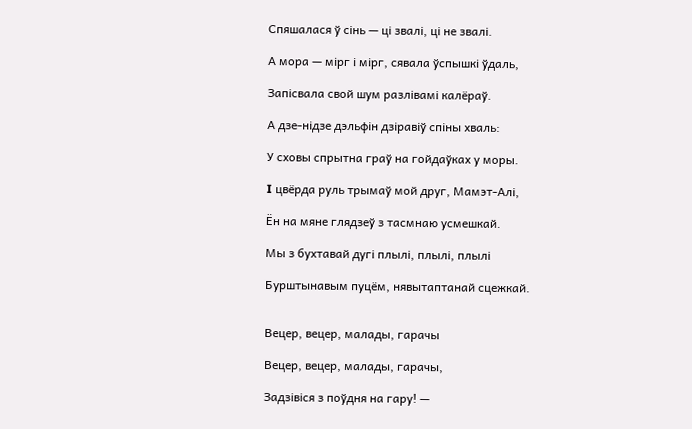Спяшалася ў сінь — ці звалі, ці не звалі.

А мора — мірг і мірг, сявала ўспышкі ўдаль,

Запісвала свой шум разлівамі калёраў.

А дзе-нідзе дэльфін дзіравіў спіны хваль:

У сховы спрытна граў на гойдаўках у моры.

I цвёрда руль трымаў мой друг, Мамэт-Алі,

Ён на мяне глядзеў з тасмнаю усмешкай.

Мы з бухтавай дугі плылі, плылі, плылі

Бурштынавым пуцём, нявытаптанай сцежкай.


Вецер, вецер, малады, гарачы

Вецер, вецер, малады, гарачы,

Задзівіся з поўдня на гару! —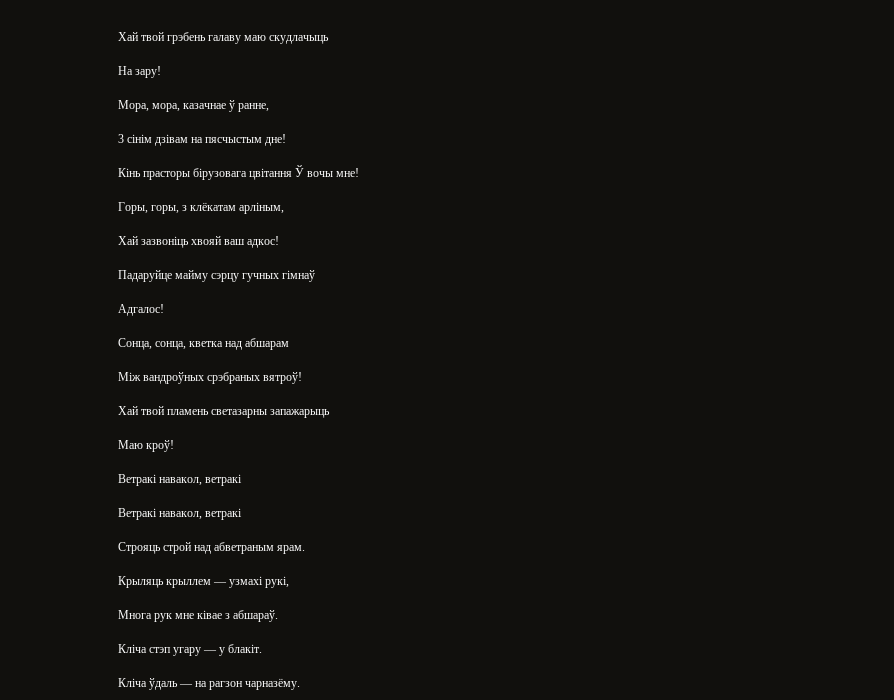Хай твой грэбень галаву маю скудлачыць

На зару!

Мора, мора, казачнае ў ранне,

3 сінім дзівам на пясчыстым дне!

Кінь прасторы бірузовага цвітання Ў вочы мне!

Горы, горы, з клёкатам арліным,

Хай зазвоніць хвояй ваш адкос!

Падаруйце майму сэрцу гучных гімнаў

Адгалос!

Сонца, сонца, кветка над абшарам

Між вандроўных срэбраных вятроў!

Хай твой пламень светазарны запажарыць

Маю кроў!

Ветракі навакол, ветракі

Ветракі навакол, ветракі

Строяць строй над абветраным ярам.

Крыляць крыллем — узмахі рукі,

Многа рук мне ківае з абшараў.

Кліча стэп угару — у блакіт.

Кліча ўдаль — на рагзон чарназёму.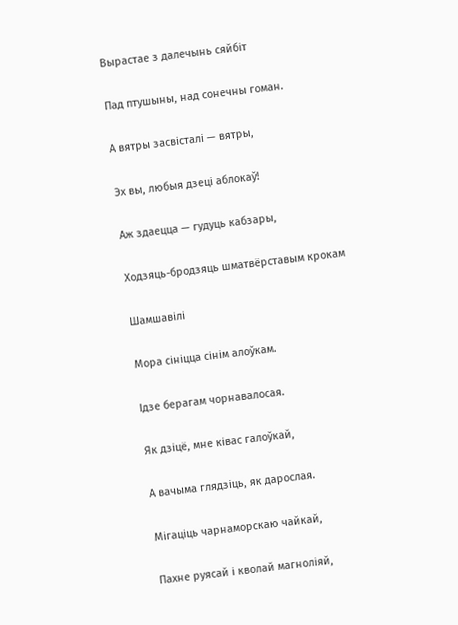Вырастае з далечынь сяйбіт

Пад птушыны, над сонечны гоман.

А вятры засвісталі — вятры,

Эх вы, любыя дзеці аблокаў!

Аж здаецца — гудуць кабзары,

Ходзяць-бродзяць шматвёрставым крокам

Шамшавiлi

Мора сініцца сінім алоўкам.

Ідзе берагам чорнавалосая.

Як дзіцё, мне ківас галоўкай,

А вачыма глядзіць, як дарослая.

Мігаціць чарнаморскаю чайкай,

Пахне руясай і кволай магноліяй,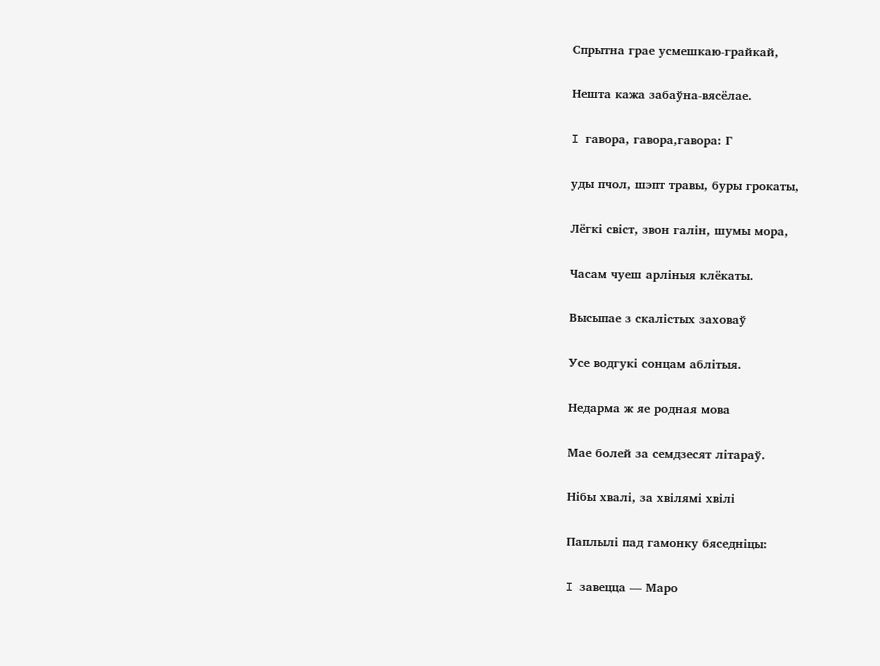Спрытна грае усмешкаю-грайкай,

Нешта кажа забаўна-вясёлае.

I гавора, гавора,гавора: Г

уды пчол, шэпт травы, буры грокаты,

Лёгкі свіст, звон галін, шумы мора,

Часам чуеш арліныя клёкаты.

Высыпае з скалістых заховаў

Усе водгукі сонцам аблітыя.

Недарма ж яе родная мова

Мае болей за семдзесят літараў.

Нібы хвалі, за хвілямі хвілі

Паплылі пад гамонку бяседніцы:

I завецца — Маро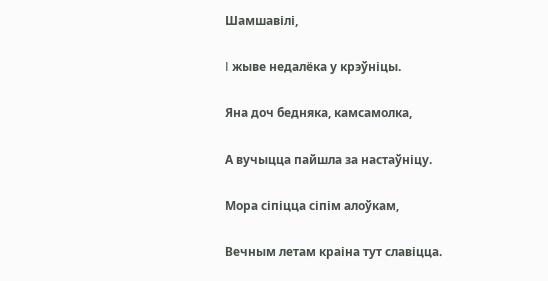Шамшавілі,

I жыве недалёка у крэўніцы.

Яна доч бедняка, камсамолка,

А вучыцца пайшла за настаўніцу.

Мора сіпіцца сіпім алоўкам,

Вечным летам краіна тут славіцца.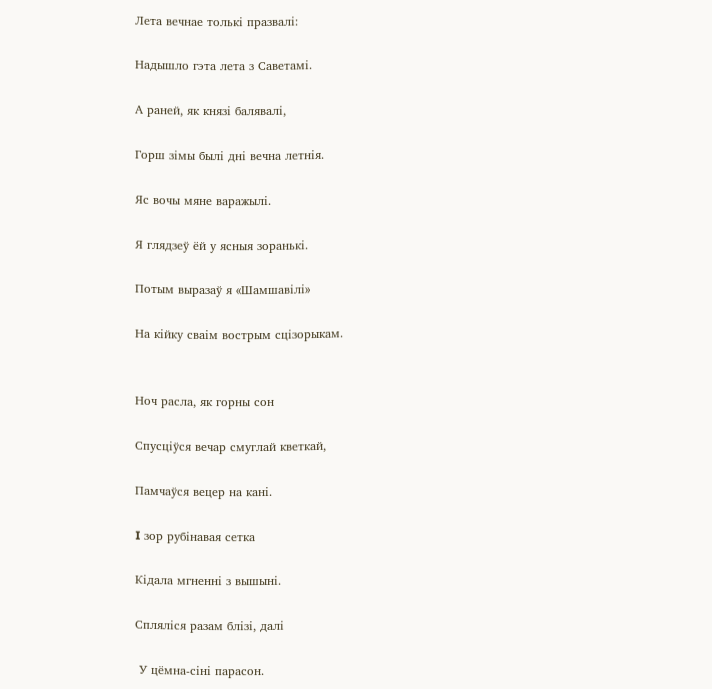Лета вечнае толькі празвалі:

Надышло гэта лета з Саветамі.

А раней, як князі балявалі,

Горш зімы былі дні вечна летнія.

Яс вочы мяне варажылі.

Я глядзеў ёй у ясныя зоранькі.

Потым выразаў я «Шамшавілі»

На кійку сваім вострым сцізорыкам.


Ноч расла, як горны сон

Спусціўся вечар смуглай кветкай,

Памчаўся вецер на кані.

I зор рубінавая сетка

Кідала мгненні з вышыні.

Спляліся разам блізі, далі

 У цёмна-сіні парасон.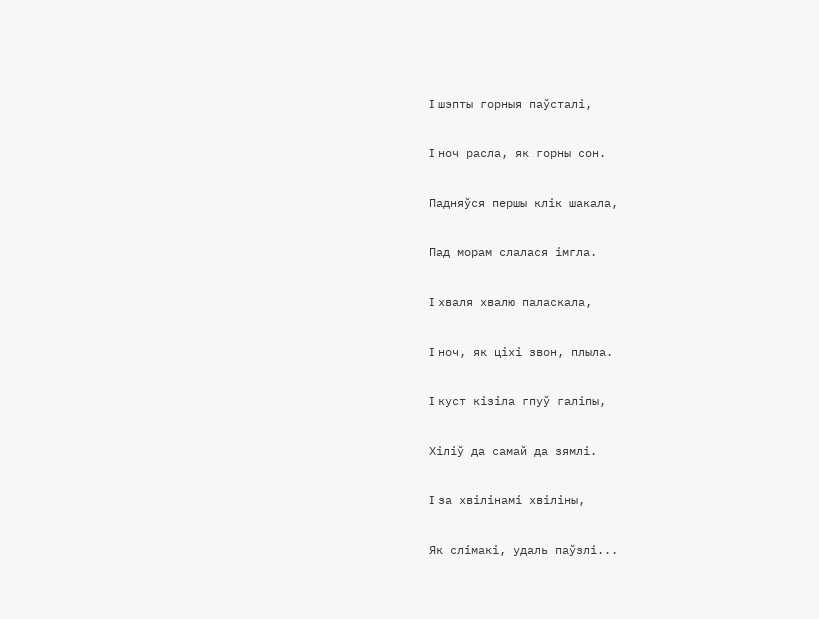I шэпты горныя паўсталі,

I ноч расла, як горны сон.

Падняўся першы клік шакала,

Пад морам слалася імгла.

I хваля хвалю паласкала,

I ноч, як ціхі звон, плыла.

I куст кізіла гпуў галіпы,

Хіліў да самай да зямлі.

I за хвілінамі хвіліны,

Як слімакі, удаль паўзлі...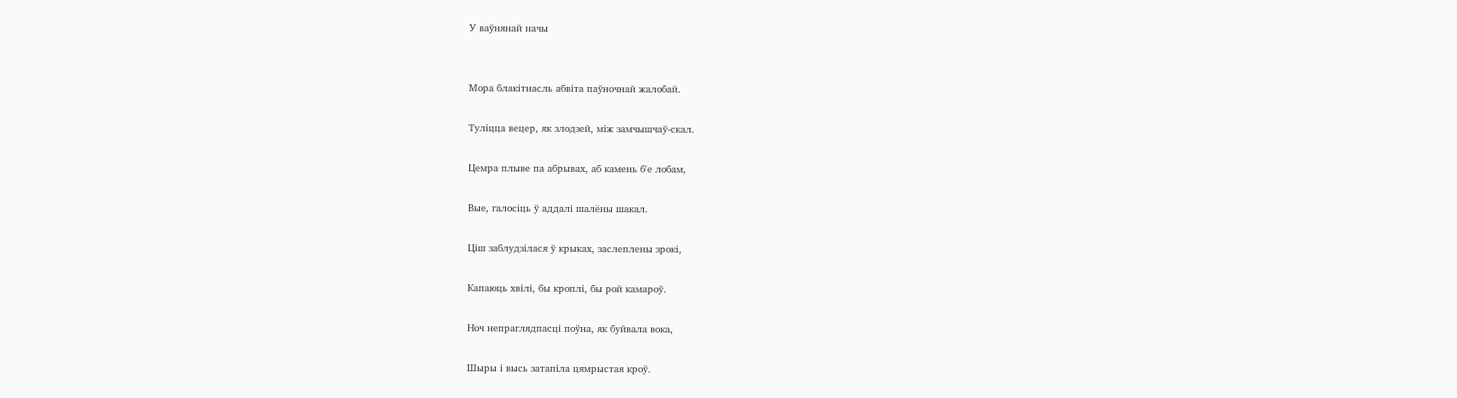У ваўнянай начы


Мора блакітнасль абвіта паўночнай жалобай.

Туліцца вецер, як злодзей, між замчышчаў-скал.

Цемра плыве па абрывах, аб камень б'е лобам,

Вые, галосіць ў аддалі шалёны шакал.

Ціш заблудзілася ў крыках, заслеплены зрокі,

Капаюць хвілі, бы кроплі, бы рой камароў.

Ноч непраглядпасці поўна, як буйвала вока,

Шыры і высь затапіла цямрыстая кроў.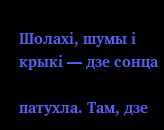Шолахі, шумы і крыкі — дзе сонца

патухла. Там, дзе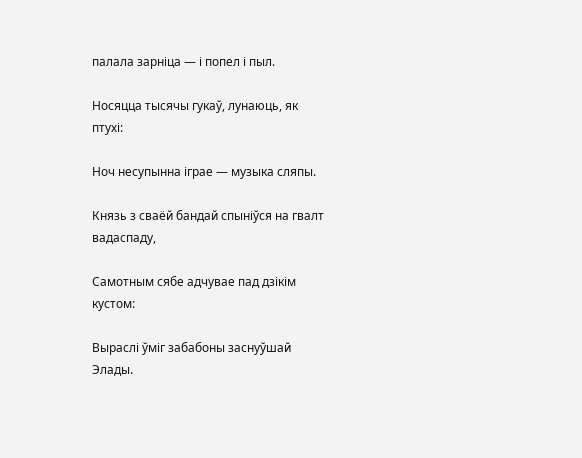палала зарніца — і попел і пыл.

Носяцца тысячы гукаў, лунаюць, як птухі:

Ноч несупынна іграе — музыка сляпы.

Князь з сваёй бандай спыніўся на гвалт вадаспаду,

Самотным сябе адчувае пад дзікім кустом:

Выраслі ўміг забабоны заснуўшай Элады.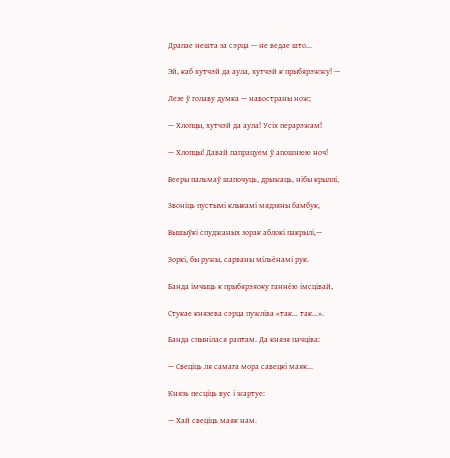Драпае нешта за сэрца — не ведае што...

Эй, каб хутчэй да аула, хутчэй к прыбярэжжу! —

Лезе ў голаву думка — навостраны нож;

— Хлопцы, хутчэй да аула! Усіх перарэжам!

— Хлопцы! Давай папрацуем ў апошнюю ноч!

Вееры пальмаў шапочуць, дрыжаць, нібы крыллі,

Звоніць пустымі клыкамі мядзяны бамбук,

Вышыўкі спуджаных зорак аблокі пакрылі,—

Зоркі, бы ружы, сарваны мільёнамі рук.

Банда імчыць к прыбярэяоку ганнёю імсцівай,

Стукае князева сэрца пужліва «так... так...».

Банда спынілася раптам. Да князя пачціва:

— Свеціць ля самага мора савецкі маяк...

Князь песціць вус і жартуе:

— Хай свеціць маяк нам.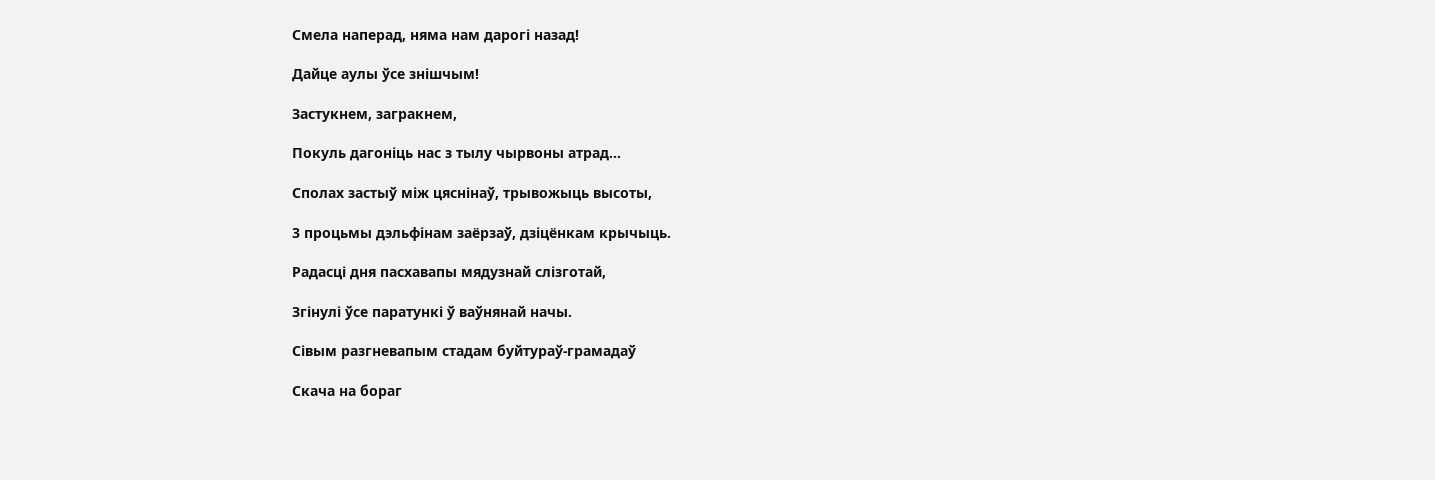Смела наперад, няма нам дарогі назад!

Дайце аулы ўсе знішчым!

Застукнем, загракнем,

Покуль дагоніць нас з тылу чырвоны атрад...

Сполах застыў між цяснінаў, трывожыць высоты,

3 процьмы дэльфінам заёрзаў, дзіцёнкам крычыць.

Радасці дня пасхавапы мядузнай слізготай,

Згінулі ўсе паратункі ў ваўнянай начы.

Сівым разгневапым стадам буйтураў-грамадаў

Скача на бораг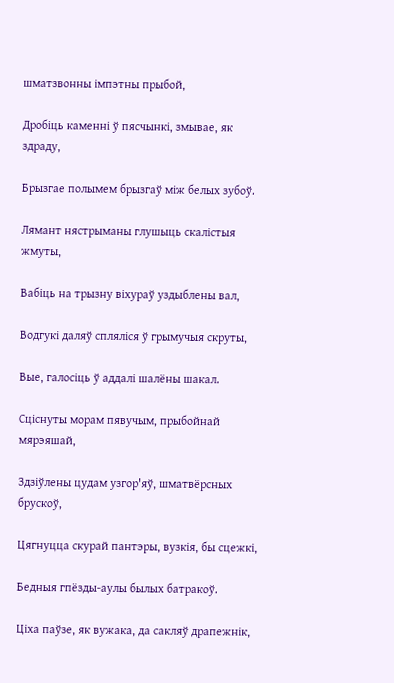шматзвонны імпэтны прыбой,

Дробіць каменні ў пясчынкі, змывае, як здраду,

Брызгае полымем брызгаў між белых зубоў.

Лямант нястрыманы глушыць скалістыя жмуты,

Вабіць на трызну віхураў уздыблены вал,

Водгукі даляў спляліся ў грымучыя скруты,

Вые, галосіць ў аддалі шалёны шакал.

Сціснуты морам пявучым, прыбойнай мярэяшай,

Здзіўлены цудам узгор'яў, шматвёрсных брускоў,

Цягнуцца скурай пантэры, вузкія, бы сцежкі,

Бедныя гпёзды-аулы былых батракоў.

Ціха паўзе, як вужака, да сакляў драпежнік,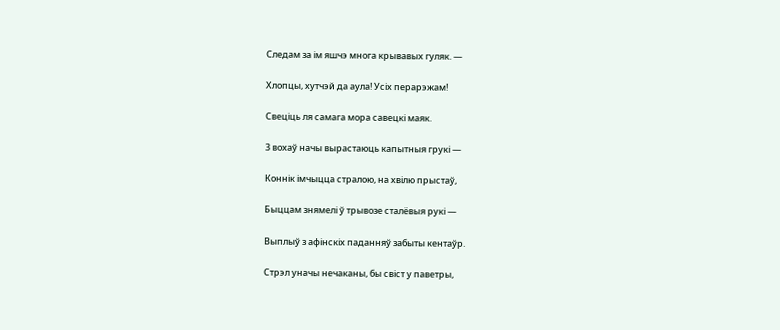Следам за ім яшчэ многа крывавых гуляк. —

Хлопцы, хутчэй да аула! Усіх перарэжам!

Свеціць ля самага мора савецкі маяк.

3 вохаў начы вырастаюць капытныя грукі —

Коннік імчыцца стралою, на хвілю прыстаў,

Быццам знямелі ў трывозе сталёвыя рукі —

Выплыў з афінскіх паданняў забыты кентаўр.

Стрэл уначы нечаканы, бы свіст у паветры,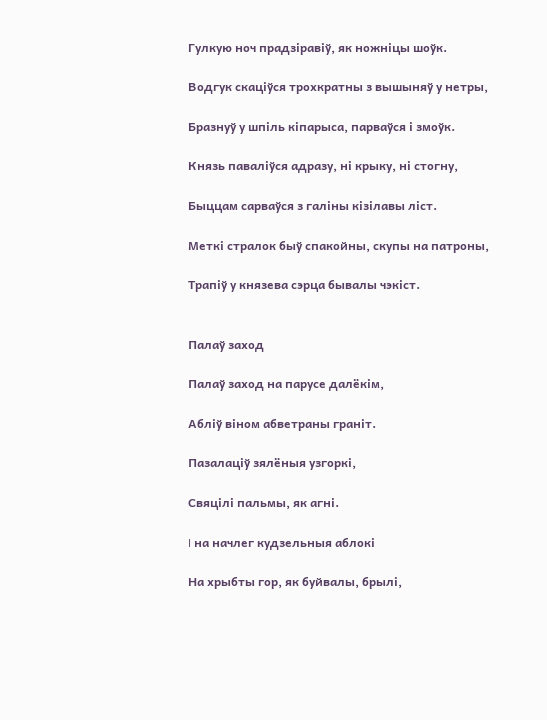Гулкую ноч прадзіравіў, як ножніцы шоўк.

Водгук скаціўся трохкратны з вышыняў у нетры,

Бразнуў у шпіль кіпарыса, парваўся і змоўк.

Князь паваліўся адразу, ні крыку, ні стогну,

Быццам сарваўся з галіны кізілавы ліст.

Меткі стралок быў спакойны, скупы на патроны,

Трапіў у князева сэрца бывалы чэкіст.


Палаў заход

Палаў заход на парусе далёкім,

Абліў віном абветраны граніт.

Пазалаціў зялёныя узгоркі,

Свяцілі пальмы, як агні.

I на начлег кудзельныя аблокі

На хрыбты гор, як буйвалы, брылі,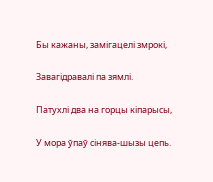Бы кажаны, замігацелі змрокі,

Завагідравалі па зямлі.

Патухлі два на горцы кіпарысы,

У мора ўпаў сінява-шызы цепь.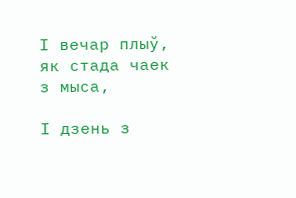I вечар плыў, як стада чаек з мыса,

I дзень з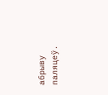абрыву паляцеў.